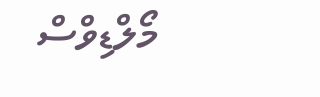މޯލްޑިވްސް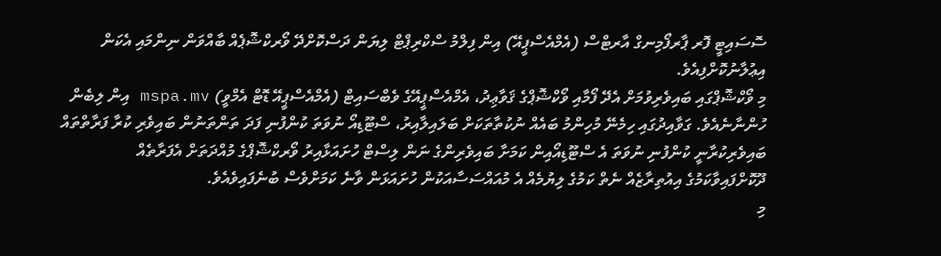ސޮސައިޓީ ފޮރ ޕާރފޯމިނގް އާރޓްސް (އެމްއެސްޕީއޭ) އިން ފިލްމު ސްކްރިޕްޓް ލިޔަން ދަސްކޮށްދޭ ވޯރކްޝޮޕެއް ބާއްވަން ނިންމައި އެކަން އިޢުލާނުކޮށްފިއެވެ.
މި ވޯކްޝޮޕްގައި ބައިވެރިވުމަށް އެދޭ ފޯމާއި ވޯކްޝޮޕްގެ ޤަވާޢިދު، އެމްއެސްޕީއޭގެ ވެބްސައިޓް (އެމްއެސްޕީއޭ ޑޮޓް އެމްވީ) mspa.mv އިން ލިބެން ހުންނާނެއެވެ. ގަވާއިދުގައި ހިމެނޭ މުހިންމު ބައެއް ނުކުތާތަކަށް ބަލައިލާއިރު، ސްޓޫޑިއޯ ނުވަތަ ކުންފުނި ފަދަ ތަންތަނުން ބައިވެރި ކުރާ ފަރާތްތައް ބައިވެރިކުރާނީ ކުންފުނި ނުވަތަ އެ ސްޓޫޑިއޯއިން ކަމަށާ ބައިވެރިންގެ ނަން ލިސްޓް ހުށައަޅާއިރު ވޯރކްޝޮޕްގެ މުއްދަތަށް އެފަރާތެއް ދޫކޮށްފައިވާކަމުގެ އިއުތިރާޒެއް ނެތް ކަމުގެ ލިޔުމެއް އެ މުއައްސަސާއަކުން ހުށައަޅަން ވާނެ ކަމަށްވެސް ބުނެފައިވެއެވެ.
މި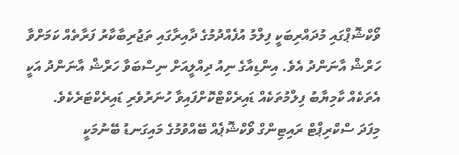ވޯކްޝޮޕްގައި މުދައްރިބަކީ ފިލްމު އުފެއްދުމުގެ ދާއިރާގައި ތަޖުރިބާކާރު ފަރާތެއް ކަމަށްވާ ހަރްޝް އާނަންދު އެވެ. އިންޑިއާގެ ނިއު ދިއްލީއަށް ނިސްބަވާ ހަރްޝް އާނަންދު އަކީ އެތަކެއް ކާމިޔާބު ފިލްމުތަކެއް ޑައިރެކްޓްކޮށްފައިވާ ހުނަރުވެރި ޑައިރެކްޓަރެކެވެ.
މިފަދަ ސްކްރިޕްޓް ރައިޓިންގް ވޯކްޝޮޕެއް ބޭއްވުމުގެ މައިގަނޑު ބޭނުމަކީ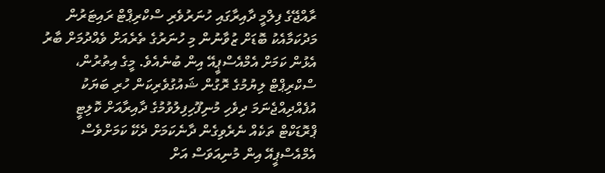ރާއްޖޭގެ ފިލްމީ ދާއިރާގައި ހުނަރުވެރި ސްކްރިޕްޓް ރައިޓަރުން މަދުކަމާއެކު ބޮޑަށް ޒުވާނުން މި ހުނަރުގެ ތެރެއަށް ވެއްދުމަށް ބާރު އެޅުން ކަމަށް އެމްއެސްޕީއޭ އިން ބުނެއެވެ. މީގެ އިތުރުން، ސްކްރިޕްޓް ލިޔުމުގެ ރޮގުން ޝައުގުވެރިކަން ހުރި ބަޔަކު އުފެއްދިއްޖެނަމަ ދިވެހި މުނިފޫހިފިލުވުމުގެ ދާއިރާއަށް ކޮލިޓީ ޕްރޮޑަކްޓް ތަކެއް ނެރެވިގެން ދާނެކަމަށް ދެކޭ ކަމަށްވެސް އެމްއެސްޕީއޭ އިން މުނިއަވަސް އަށް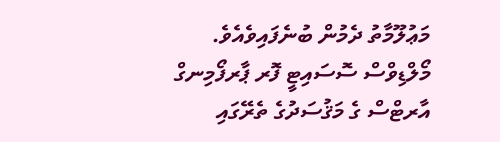މަޢުލޫމާތު ދެމުން ބުނެފައިވެއެވެ.
މޯލްޑިވްސް ސޮސައިޓީ ފޮރ ޕާރފޯމިނގް އާރޓްސް ގެ މަޤުސަދުގެ ތެރޭގައި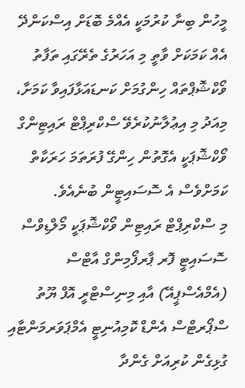މީހުން ބިނާ ކުރުމަކީ އެއްމެ ބޮޑަށް އިސްކަންދޭ އެއް ކަމަކަށް ވާތީ މި އަހަރުގެ ތެރޭގައި ތަފާތު ވޯކްޝޮޕްތައް ހިންގުމަށް ކަނޑައަޅާފައިވާ ކަމަށާ، މިއަދު މި އިޢުލާނުކުރެވޭ ސްކްރިޕްޓް ރައިޓިންގް ވޯކްޝޮޕަކީ އެގޮތުން ހިންގޭ ފުރަތަމަ ހަރަކާތް ކަމަށްވެސް އެ ސޮސައިޓީން ބުނެއެވެ.
މި ސްކްރިޕްޓް ރައިޓިން ވޯކްޝޮޕަކީ މޯލްޑިވްސް ސޮސައިޓީ ފޮރ ޕާރފޯމިންގް އާޓްސް (އެމްއެސްޕީއޭ) އާއި މިނިސްޓްރީ އޮފް ޔޫތު ސްޕޯރޓްސް އެންޑް ކޮމިއުނިޓީ އެމްޕަވަރމަންޓާއި ގުޅިގެން ކުރިއަށް ގެންދާ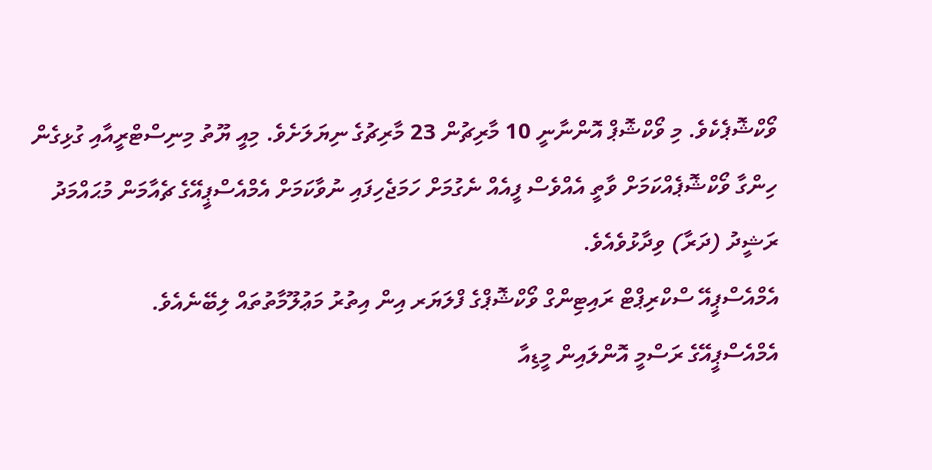ވޯކްޝޮޕެކެވެ. މި ވޯކްޝޮޕް އޮންނާނީ 10 މާރިޗުން 23 މާރިޗުގެ ނިޔަލަށެވެ. މިއީ ޔޫތު މިނިސްޓްރީއާއި ގުޅިގެން ހިންގާ ވޯކްޝޮޕެއްކަމަށް ވާތީ އެއްވެސް ފީއެއް ނެގުމަށް ހަމަޖެހިފައި ނުވާކަމަށް އެމްއެސްޕީއޭގެ ޗެއާމަން މުޙައްމަދު ރަޝީދު (ދަރާ) ވިދާޅުވެއެވެ.
އެމްއެސްޕީއޭ ސްކްރިޕްޓް ރައިޓިންގް ވޯކްޝޮޕްގެ ފްލަޔަރ އިން އިތުރު މަޢުލޫމާތުތައް ލިބޭނެއެވެ.
އެމްއެސްޕީއޭގެ ރަސްމީ އޮންލައިން މީޑިއާ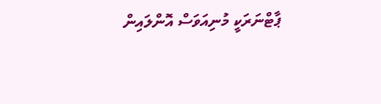ޕާޓްނަރަކީ މުނިއަވަސް އޮންލައިން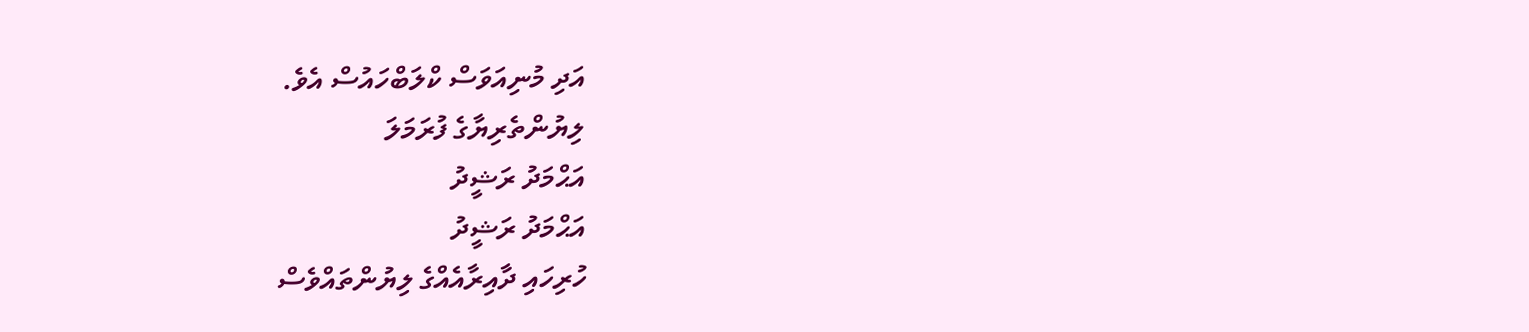އަދި މުނިއަވަސް ކްލަބްހައުސް އެވެ.
ލިޔުންތެރިޔާގެ ފުރަމަލަ
އަޙްމަދު ރަޝީދު
އަޙްމަދު ރަޝީދު
ހުރިހައި ދާއިރާއެއްގެ ލިޔުންތައްވެސް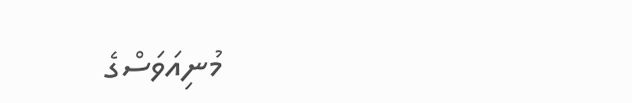މުނިއަވަސްގެ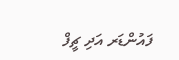ފައުންޑަރ އަދި ޗީފް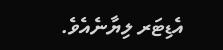އެޑިޓަރ ލިޔާނެއެވެ.